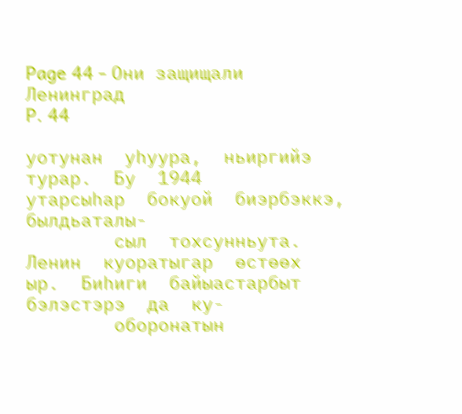Page 44 - Они защищали Ленинград
P. 44

уотунан  уһуура,  ньиргийэ  турар.  Бу  1944     утарсыһар  бокуой  биэрбэккэ,  былдьаталы-
        сыл  тохсунньута.  Ленин  куоратыгар  өстөөх     ыр.  Биһиги  байыастарбыт  бэлэстэрэ  да  ку-
        оборонатын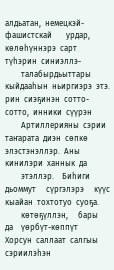алдьатан,  немецкэй-фашистскай       урдар,  көлөһүннэрэ  сарт  түһэрин  синиэллэ-
        талабырдьыттары  кыйдааһын  ньиргиэрэ  этэ.      рин  сиэҕинэн  сотто-сотто,  инники  сүүрэн
        Артиллерияны  сэрии  таҥарата  диэн  сөпкө       элэстэнэллэр.  Аны  кинилэри  ханнык  да
        этэллэр.    Биһиги     дьоммут     сүргэлэрэ     күүс  кыайан  тохтотуо  суоҕа.
        көтөҕүллэн,     бары    да    үөрбүт-көппүт        Хорсун  саллаат  салгыы  сэриилэһэн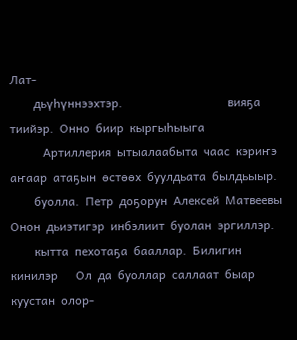Лат-
        дьүһүннээхтэр.                                   вияҕа  тиийэр.  Онно  биир  кыргыһыыга
           Артиллерия  ытыалаабыта  чаас  кэриҥэ         аҥаар  атаҕын  өстөөх  буулдьата  былдьыыр.
        буолла.  Петр  доҕорун  Алексей  Матвеевы        Онон  дьиэтигэр  инбэлиит  буолан  эргиллэр.
        кытта  пехотаҕа  бааллар.  Билигин  кинилэр      Ол  да  буоллар  саллаат  быар  куустан  олор-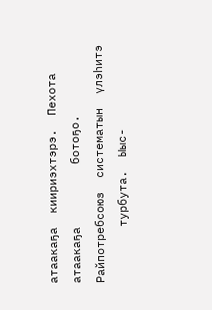атаакаҕа  киириэхтэрэ.  Пехота  атаакаҕа         ботоҕо.  Райпотребсоюз  систематын  үлэһитэ
        турбута.  Ыыс-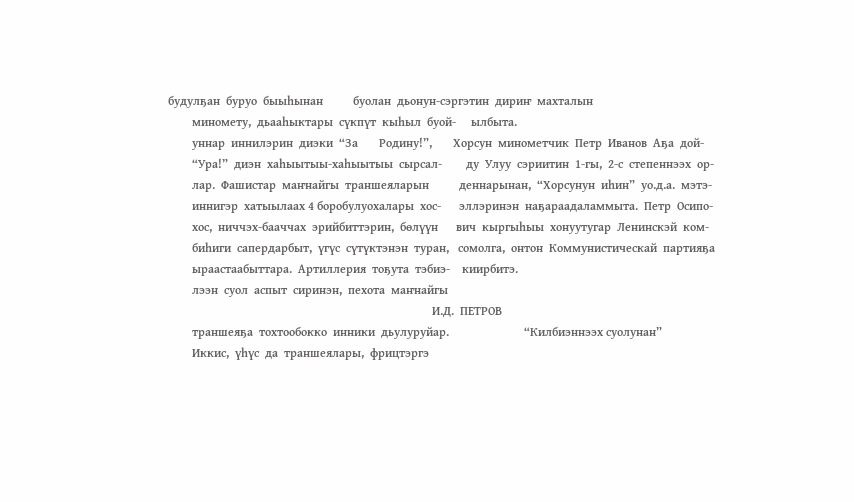будулҕан  буруо  быыһынан          буолан  дьонун-сэргэтин  дириҥ  махталын
        миномету,  дьааһыктары  сүкпүт  кыһыл  буой-     ылбыта.
        уннар  иннилэрин  диэки  “За       Родину!”,       Хорсун  минометчик  Петр  Иванов  Аҕа  дой-
        “Ура!”  диэн  хаһыытыы-хаһыытыы  сырсал-        ду  Улуу  сэриитин  1-гы,  2-с  степеннээх  ор-
        лар.  Фашистар  маҥнайгы  траншеяларын          деннарынан,  “Хорсунун  иһин”  уо.д.а.  мэтэ-
        иннигэр  хатыылаах 4 боробулуохалары  хос-      эллэринэн  наҕараадаламмыта.  Петр  Осипо-
        хос,  ниччэх-бааччах  эрийбиттэрин,  бөлүүн      вич  кыргыһыы  хонуутугар  Ленинскэй  ком-
        биһиги  сапердарбыт,  үгүс  сүтүктэнэн  туран,   сомолга,  онтон  Коммунистическай  партияҕа
        ыраастаабыттара.  Артиллерия  тоҕута  тэбиэ-    киирбитэ.
        лээн  суол  аспыт  сиринэн,  пехота  маҥнайгы
                                                                                        И.Д.  ПЕТРОВ
        траншеяҕа  тохтообокко  инники  дьулуруйар.                         “Килбиэннээх суолунан”
        Иккис,  үһүс  да  траншеялары,  фрицтэргэ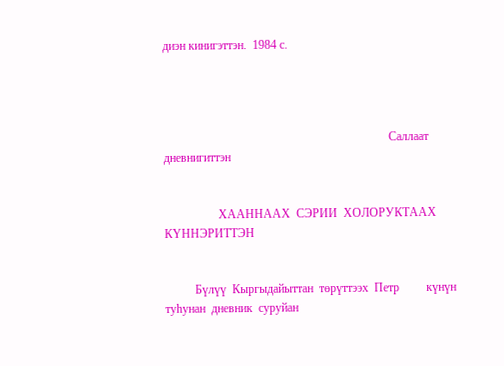диэн кинигэттэн.  1984 с.




                                                                           Саллаат дневнигиттэн


                  ХААННААХ  СЭРИИ  ХОЛОРУКТААХ  КҮННЭРИТТЭН


          Бүлүү  Кыргыдайыттан  төрүттээх  Петр         күнүн  туһунан  дневник  суруйан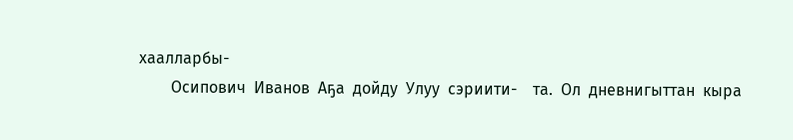хаалларбы-
        Осипович  Иванов  Аҕа  дойду  Улуу  сэриити-    та.  Ол  дневнигыттан  кыра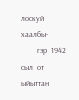лоскуй  хаалбы-
        гэр  1942  сыл  от  ыйыттан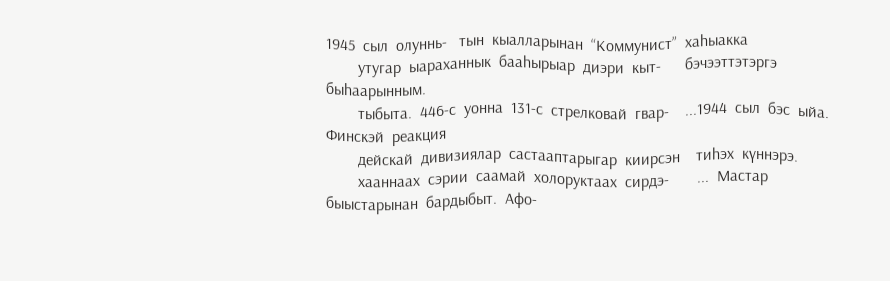1945  сыл  олуннь-   тын  кыалларынан  “Коммунист”  хаһыакка
        утугар  ыараханнык  бааһырыар  диэри  кыт-      бэчээттэтэргэ  быһаарынным.
        тыбыта.  446-с  уонна  131-с  стрелковай  гвар-    ...1944  сыл  бэс  ыйа.  Финскэй  реакция
        дейскай  дивизиялар  састааптарыгар  киирсэн    тиһэх  күннэрэ.
        хааннаах  сэрии  саамай  холоруктаах  сирдэ-       ...  Мастар  быыстарынан  бардыбыт.  Афо-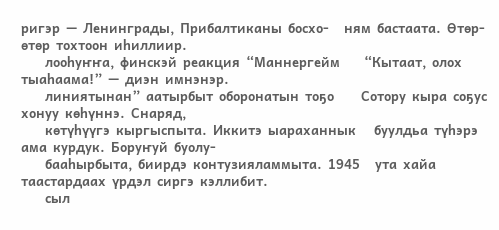ригэр  —  Ленинграды,  Прибалтиканы  босхо-     ням  бастаата.  Өтөр-өтөр  тохтоон  иһиллиир.
        лооһуҥҥа,  финскэй  реакция  “Маннергейм        “Кытаат,  олох  тыаһаама!”  —  диэн  имнэнэр.
        линиятынан”  аатырбыт  оборонатын  тоҕо         Сотору  кыра  соҕус  хонуу  көһүннэ.  Снаряд,
        көтүһүүгэ  кыргыспыта.  Иккитэ  ыараханнык      буулдьа  түһэрэ  ама  курдук.  Боруҥуй  буолу-
        бааһырбыта,  биирдэ  контузияламмыта.  1945     ута  хайа  таастардаах  үрдэл  сиргэ  кэллибит.
        сыл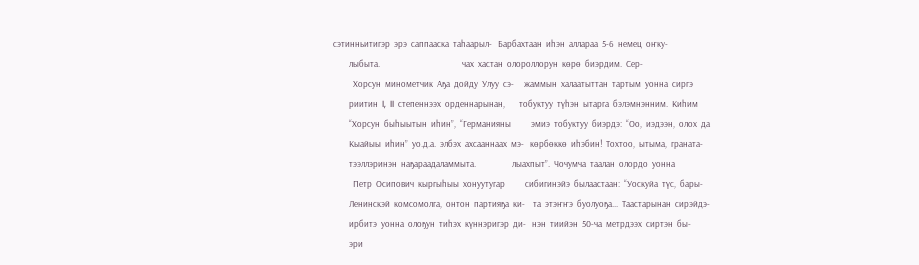сэтинньитигэр  эрэ  саппааска  таһаарыл-   Барбахтаан  иһэн  аллараа  5-6  немец  оҥку-
        лыбыта.                                         чах  хастан  олороллорун  көрө  биэрдим.  Сер-
          Хорсун  минометчик  Аҕа  дойду  Улуу  сэ-     жаммын  халаатыттан  тартым  уонна  сиргэ
        риитин  I,  II  степеннээх  орденнарынан,       тобуктуу  түһэн  ытарга  бэлэмнэнним.  Киһим
        “Хорсун  быһыытын  иһин”,  “Германияны          эмиэ  тобуктуу  биэрдэ:  “Оо,  иэдээн,  олох  да
        Кыайыы  иһин”  уо.д.а.  элбэх  ахсааннаах  мэ-   көрбөккө  иһэбин!  Тохтоо,  ытыма,  граната-
        тээллэринэн  наҕараадаламмыта.                  лыахпыт”.  Чочумча  таалан  олордо  уонна
          Петр  Осипович  кыргыһыы  хонуутугар          сибигинэйэ  былаастаан:  “Уоскуйа  түс,  бары-
        Ленинскэй  комсомолга,  онтон  партияҕа  ки-    та  этэҥҥэ  буолуоҕа...  Таастарынан  сирэйдэ-
        ирбитэ  уонна  олоҕун  тиһэх  күннэригэр  ди-   нэн  тиийэн  50-ча  метрдээх  сиртэн  бы-
        эри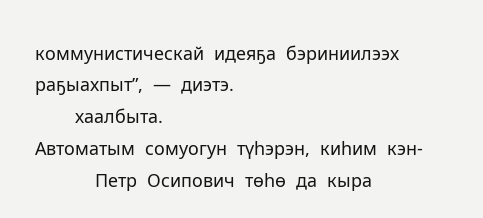коммунистическай  идеяҕа  бэриниилээх      раҕыахпыт”,  —  диэтэ.
        хаалбыта.                                         Автоматым  сомуогун  түһэрэн,  киһим  кэн-
            Петр  Осипович  төһө  да  кыра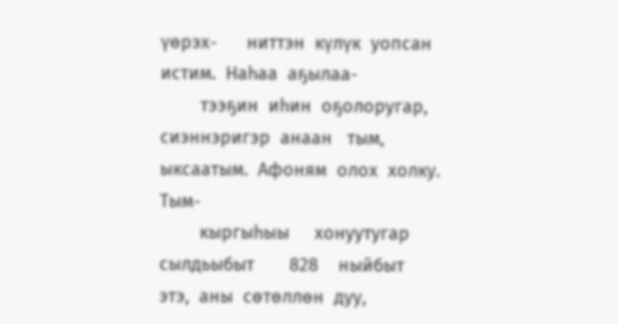үөрэх-      ниттэн  күлүк  уопсан  истим.  Наһаа  аҕылаа-
        тээҕин  иһин  оҕолоругар,  сиэннэригэр  анаан   тым,  ыксаатым.  Афоням  олох  холку.  Тым-
        кыргыһыы     хонуутугар  сылдьыбыт       828    ныйбыт  этэ,  аны  сөтөллөн  дуу,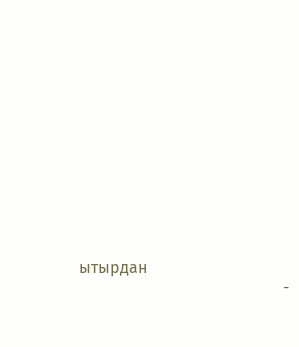ытырдан
                                                   -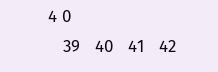4 0
   39   40   41   42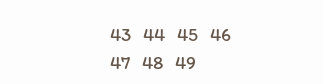43   44   45   46   47   48   49